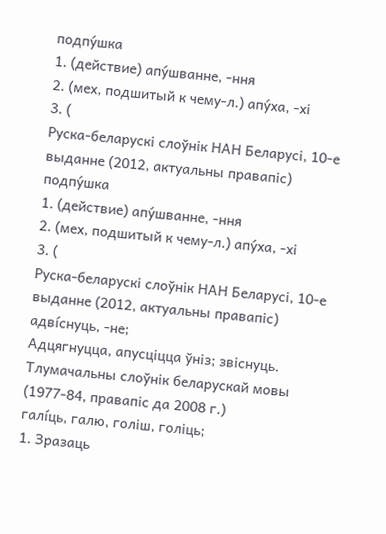подпу́шка
1. (действие) апу́шванне, -ння
2. (мех, подшитый к чему-л.) апу́ха, -хі
3. (
Руска-беларускі слоўнік НАН Беларусі, 10-е выданне (2012, актуальны правапіс)
подпу́шка
1. (действие) апу́шванне, -ння
2. (мех, подшитый к чему-л.) апу́ха, -хі
3. (
Руска-беларускі слоўнік НАН Беларусі, 10-е выданне (2012, актуальны правапіс)
адві́снуць, ‑не;
Адцягнуцца, апусціцца ўніз; звіснуць.
Тлумачальны слоўнік беларускай мовы (1977-84, правапіс да 2008 г.)
галі́ць, галю, голіш, голіць;
1. Зразаць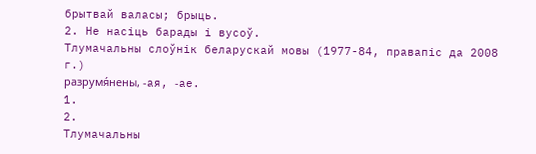брытвай валасы; брыць.
2. Не насіць барады і вусоў.
Тлумачальны слоўнік беларускай мовы (1977-84, правапіс да 2008 г.)
разрумя́нены, ‑ая, ‑ае.
1.
2.
Тлумачальны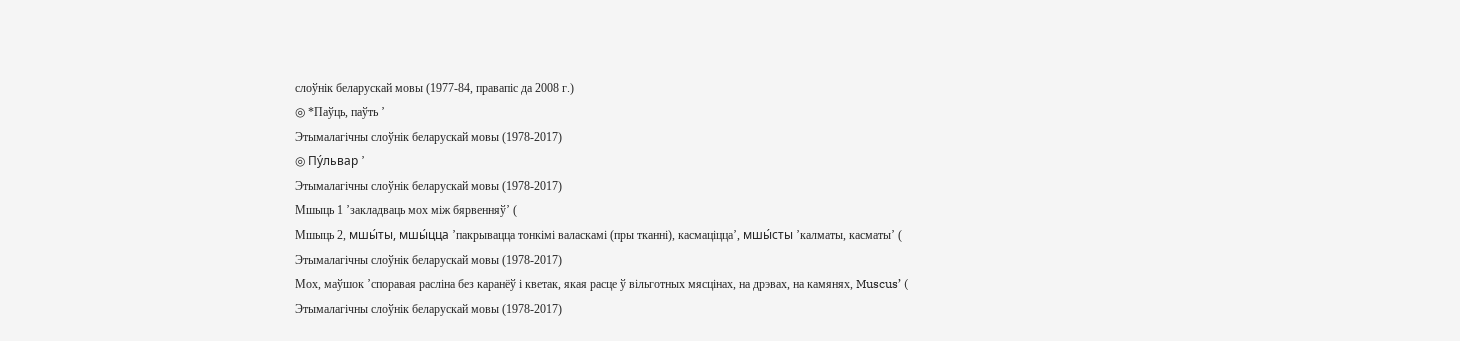слоўнік беларускай мовы (1977-84, правапіс да 2008 г.)
◎ *Паўць, паўть ’
Этымалагічны слоўнік беларускай мовы (1978-2017)
◎ Пу́львар ’
Этымалагічны слоўнік беларускай мовы (1978-2017)
Мшыць 1 ’закладваць мох між бярвенняў’ (
Мшыць 2, мшы́ты, мшы́цца ’пакрывацца тонкімі валаскамі (пры тканні), касмаціцца’, мшы́сты ’калматы, касматы’ (
Этымалагічны слоўнік беларускай мовы (1978-2017)
Мох, маўшок ’споравая расліна без каранёў і кветак, якая расце ў вільготных мясцінах, на дрэвах, на камянях, Muscus’ (
Этымалагічны слоўнік беларускай мовы (1978-2017)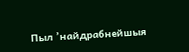Пыл ’найдрабнейшыя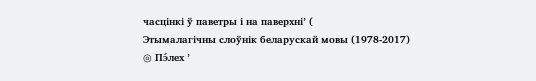часцінкі ў паветры і на паверхні’ (
Этымалагічны слоўнік беларускай мовы (1978-2017)
◎ Пэ́лех ’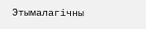Этымалагічны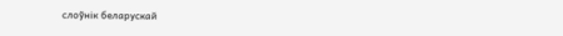слоўнік беларускай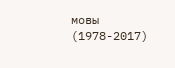мовы (1978-2017)